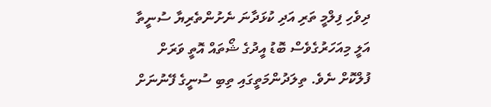ދިވެހި ފިލްމީ ތަރި އަދި ކުޅަދާނަ ނެށުންތެރިޔާ ސުނީތާ އަލީ މިއަހަރުގެވެސް ބޮޑު އީދުގެ ޝޯތައް އޮތީ ވަރަށް ފުލްކޮށް ނެވެ. ތިލަދުންމަތީގައި ތިބި ސުނީގެ ފޭނުނަށް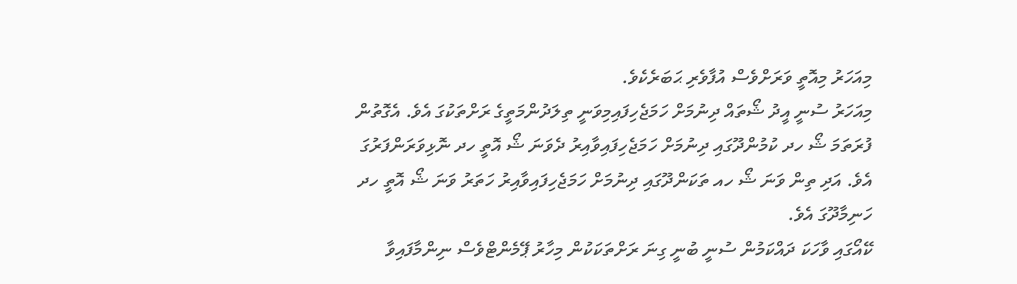މިއަހަރު މިއޮތީ ވަރަށްވެސް އުފާވެރި ޙަބަރެކެވެ.
މިއަހަރު ސުނީ އީދު ޝޯތައް ދިނުމަށް ހަމަޖެހިފައިމިވަނީ ތިލަދުންމަތީގެ ރަށްތަކުގަ އެވެ. އެގޮތުން ފުރަތަމަ ޝޯ ހދ ކުމުންދޫގައި ދިނުމަށް ހަމަޖެހިފައިވާއިރު ދެވަނަ ޝޯ އޮތީ ހދ ނޮޅިވަރަންފަރުގަ އެވެ. އަދި ތިން ވަނަ ޝޯ ހއ ތަކަންދޫގައި ދިނުމަށް ހަމަޖެހިފައިވާއިރު ހަތަރު ވަނަ ޝޯ އޮތީ ހދ ހަނިމާދޫގަ އެވެ.
ކޭއޯގައި ވާހަކަ ދައްކަމުން ސުނީ ބުނީ ގިނަ ރަށްތަކަކުން މިހާރު ޕޭމެންޓްވެސް ނިންމާފައިވާ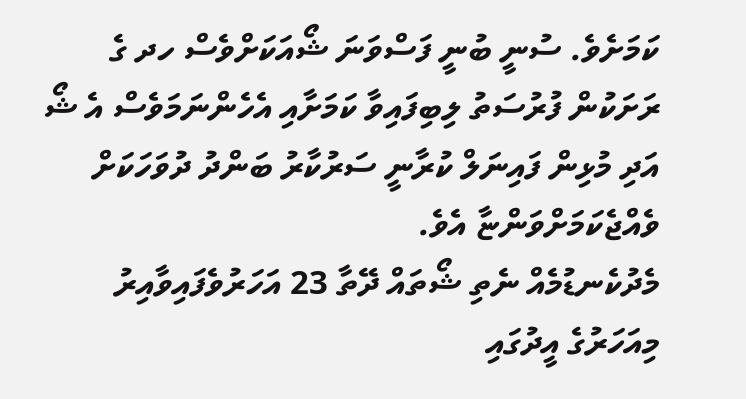ކަމަށެވެ. ސުނީ ބުނީ ފަސްވަނަ ޝޯއަކަށްވެސް ހދ ގެ ރަށަކުން ފުރުސަތު ލިބިފައިވާ ކަމަށާއި އެހެންނަމަވެސް އެ ޝޯ އަދި މުޅިން ފައިނަލް ކުރާނީ ސަރުކާރު ބަންދު ދުވަހަކަށް ވެއްޖެކަމަށްވަންޏާ އެވެ.
މެދުކެނޑުމެއް ނެތި ޝޯތައް ދޭތާ 23 އަހަރުވެފައިވާއިރު މިއަހަރުގެ އީދުގައި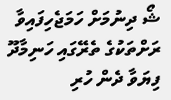ޝޯ ދިނުމަށް ހަމަޖެހިފައިވާ ރަށްތަކުގެ ތެރޭގައި ހަނިމާދޫ ފިޔަވާ ދެން ހުރި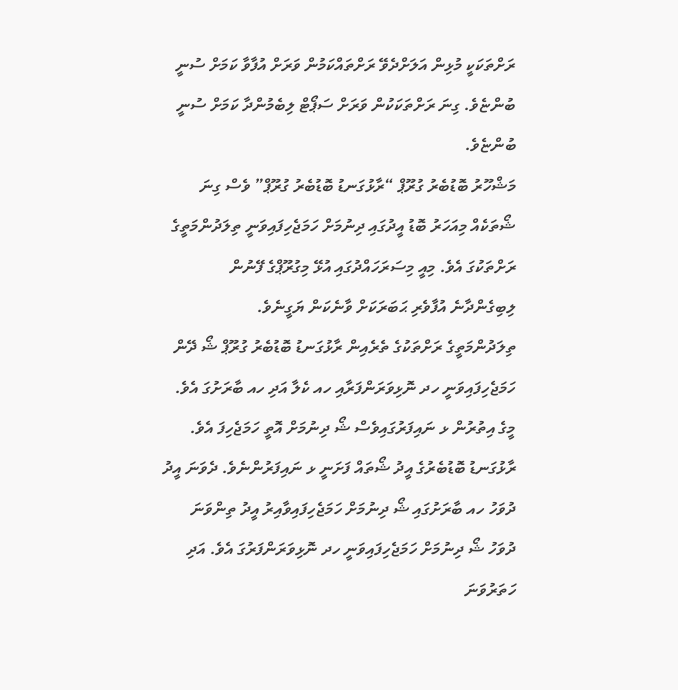ރަށްތަކަކީ މުޅިން އަލަށްދެވޭ ރަށްތައްކަމުން ވަރަށް އުފާވާ ކަމަށް ސުނީ ބުންޏެވެ. ގިނަ ރަށްތަކަކުން ވަރަށް ސަޕޯޓް ލިބެމުންދާ ކަމަށް ސުނީ ބުންޏެވެ.
މަޝްހޫރު ބޮޑުބެރު ގުރޫޕް “ރާޅުގަނޑު ބޮޑުބެރު ގުރޫޕް” ވެސް ގިނަ ޝޯތަކެއް މިއަހަރު ބޮޑު އީދުގައި ދިނުމަށް ހަމަޖެހިފައިވަނީ ތިލަދުންމަތީގެ ރަށްތަކުގަ އެވެ. މިއީ މިސަރަހައްދުގައި އުޅޭ މިގުރޫޕްގެ ފޭނުން ލިބިގެންދާނެ އުފާވެރި ޙަބަރަކަށް ވާނެކަން ޔަގީނެވެ.
ތިލަދުންމަތީގެ ރަށްތަކުގެ ތެރެއިން ރާޅުގަނޑު ބޮޑުބެރު ގުރޫޕް ޝޯ ދޭން ހަމަޖެހިފައިވަނީ ހދ ނޮޅިވަރަންފަރާއި ހއ ކެލާ އަދި ހއ ބާރަށުގަ އެވެ. މީގެ އިތުރުން ޅ ނައިފަރުގައިވެސް ޝޯ ދިނުމަށް އޮތީ ހަމަޖެހިފަ އެވެ.
ރާޅުގަނޑު ބޮޑުބެރުގެ އީދު ޝޯތައް ފަށަނީ ޅ ނައިފަރުންނެވެ. ދެވަނަ އީދު ދުވަހު ހއ ބާރަށުގައި ޝޯ ދިނުމަށް ހަމަޖެހިފައިވާއިރު އީދު ތިންވަނަ ދުވަހު ޝޯ ދިނުމަށް ހަމަޖެހިފައިވަނީ ހދ ނޮޅިވަރަންފަރުގަ އެވެ. އަދި ހަތަރުވަނަ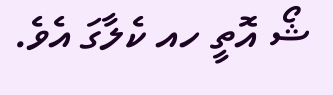ޝޯ އޮތީ ހއ ކެލާގަ އެވެ.